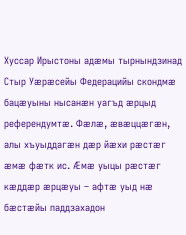Хуссар Ирыстоны адæмы тырнындзинад Стыр Уæрæсейы Федерацийы скондмæ бацæуыны нысанæн уагъд æрцыд референдумтæ. Фæлæ, æвæццæгæн, алы хъуыддагæн дæр йæхи рæстæг æмæ фæтк ис. Æмæ уыцы рæстæг кæддæр æрцæуы – афтæ уыд нæ бæстæйы паддзахадон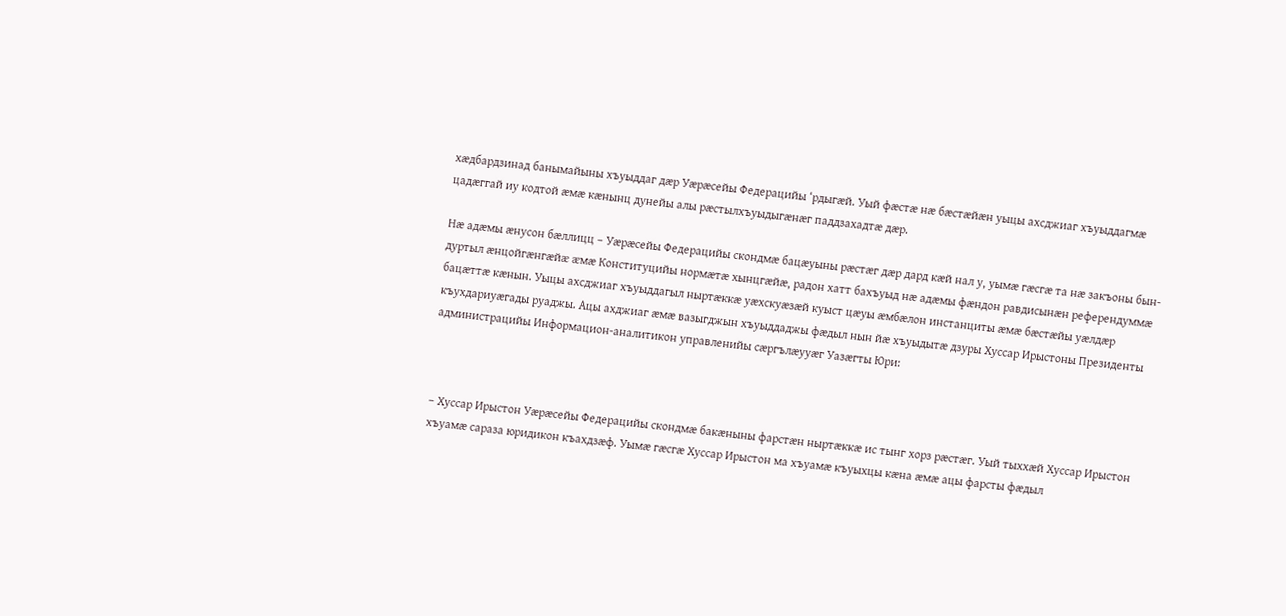хæдбардзинад банымайыны хъуыддаг дæр Уæрæсейы Федерацийы ‘рдыгæй. Уый фæстæ нæ бæстæйæн уыцы ахсджиаг хъуыддагмæ цадæггай иу кодтой æмæ кæнынц дунейы алы рæстылхъуыдыгæнæг паддзахадтæ дæр.

Нæ адæмы æнусон бæллицц – Уæрæсейы Федерацийы скондмæ бацæуыны рæстæг дæр дард кæй нал у, уымæ гæсгæ та нæ закъоны бын-дуртыл æнцойгæнгæйæ æмæ Конституцийы нормæтæ хынцгæйæ, радон хатт бахъуыд нæ адæмы фæндон равдисынæн референдуммæ бацæттæ кæнын. Уыцы ахсджиаг хъуыддагыл ныртæккæ уæхскуæзæй куыст цæуы æмбæлон инстанциты æмæ бæстæйы уæлдæр къухдариуæгады руаджы. Ацы ахджиаг æмæ вазыгджын хъуыддаджы фæдыл нын йæ хъуыдытæ дзуры Хуссар Ирыстоны Президенты администрацийы Информацион-аналитикон управленийы сæргълæууæг Уазæгты Юри:



– Хуссар Ирыстон Уæрæсейы Федерацийы скондмæ бакæныны фарстæн ныртæккæ ис тынг хорз рæстæг. Уый тыххæй Хуссар Ирыстон хъуамæ сараза юридикон къахдзæф. Уымæ гæсгæ Хуссар Ирыстон ма хъуамæ къуыхцы кæна æмæ ацы фарсты фæдыл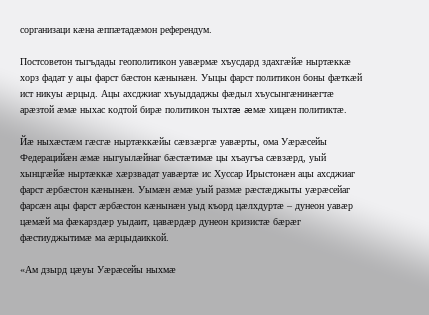сорганизаци кæна æппæтадæмон референдум.

Постсоветон тыгъдады геополитикон уавæрмæ хъусдард здахгæйæ ныртæккæ хорз фадат у ацы фарст бæстон кæнынæн. Уыцы фарст политикон боны фæткæй ист никуы æрцыд. Ацы ахсджиаг хъуыддаджы фæдыл хъусынгæнинæгтæ арæзтой æмæ ныхас кодтой бирæ политикон тыхтæ æмæ хицæн политиктæ.

Йæ ныхæстæм гæсгæ ныртæккæйы сæвзæргæ уавæрты, ома Уæрæсейы Федерацийæн æмæ ныгуылæйнаг бæстæтимæ цы хъаугъа сæвзæрд, уый хынцгæйæ ныртæккæ хæрзвадат уавæртæ ис Хуссар Ирыстонæн ацы ахсджиаг фарст æрбæстон кæнынæн. Уымæн æмæ уый размæ рæстæджыты уæрæсейаг фарсæн ацы фарст æрбæстон кæнынæн уыд къорд цæлхдуртæ – дунеон уавæр цæмæй ма фæкарздæр уыдаит, цавæрдæр дунеон кризистæ бæрæг фæстиуджытимæ ма æрцыдаиккой.

«Ам дзырд цæуы Уæрæсейы ныхмæ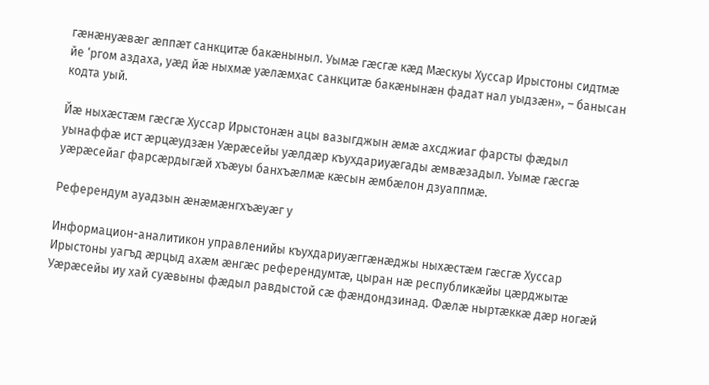гæнæнуæвæг æппæт санкцитæ бакæныныл. Уымæ гæсгæ кæд Мæскуы Хуссар Ирыстоны сидтмæ йе ‘ргом аздаха, уæд йæ ныхмæ уæлæмхас санкцитæ бакæнынæн фадат нал уыдзæн», – банысан кодта уый.

Йæ ныхæстæм гæсгæ Хуссар Ирыстонæн ацы вазыгджын æмæ ахсджиаг фарсты фæдыл уынаффæ ист æрцæудзæн Уæрæсейы уæлдæр къухдариуæгады æмвæзадыл. Уымæ гæсгæ уæрæсейаг фарсæрдыгæй хъæуы банхъæлмæ кæсын æмбæлон дзуаппмæ.

Референдум ауадзын æнæмæнгхъæуæг у

Информацион-аналитикон управленийы къухдариуæггæнæджы ныхæстæм гæсгæ Хуссар Ирыстоны уагъд æрцыд ахæм æнгæс референдумтæ, цыран нæ республикæйы цæрджытæ Уæрæсейы иу хай суæвыны фæдыл равдыстой сæ фæндондзинад. Фæлæ ныртæккæ дæр ногæй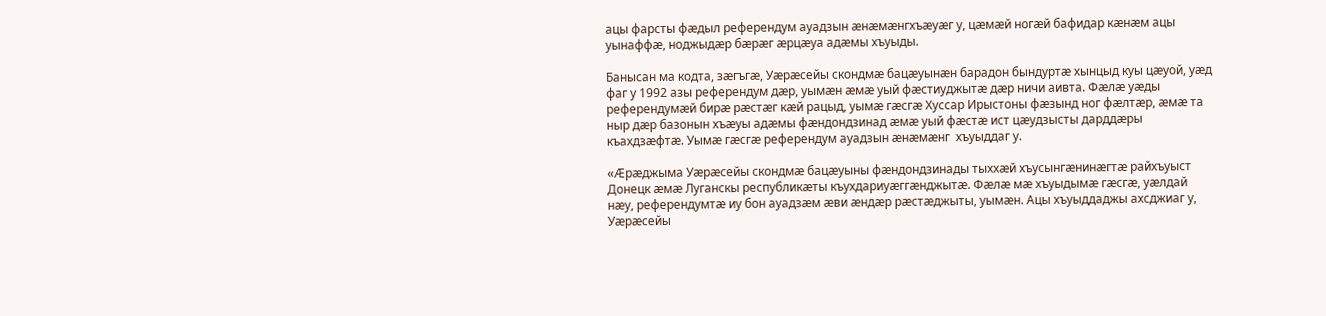ацы фарсты фæдыл референдум ауадзын æнæмæнгхъæуæг у, цæмæй ногæй бафидар кæнæм ацы уынаффæ, ноджыдæр бæрæг æрцæуа адæмы хъуыды.

Банысан ма кодта, зæгъгæ, Уæрæсейы скондмæ бацæуынæн барадон бындуртæ хынцыд куы цæуой, уæд фаг у 1992 азы референдум дæр, уымæн æмæ уый фæстиуджытæ дæр ничи аивта. Фæлæ уæды референдумæй бирæ рæстæг кæй рацыд, уымæ гæсгæ Хуссар Ирыстоны фæзынд ног фæлтæр, æмæ та ныр дæр базонын хъæуы адæмы фæндондзинад æмæ уый фæстæ ист цæудзысты дарддæры къахдзæфтæ. Уымæ гæсгæ референдум ауадзын æнæмæнг  хъуыддаг у.

«Æрæджыма Уæрæсейы скондмæ бацæуыны фæндондзинады тыххæй хъусынгæнинæгтæ райхъуыст Донецк æмæ Луганскы республикæты къухдариуæггæнджытæ. Фæлæ мæ хъуыдымæ гæсгæ, уæлдай нæу, референдумтæ иу бон ауадзæм æви æндæр рæстæджыты, уымæн. Ацы хъуыддаджы ахсджиаг у, Уæрæсейы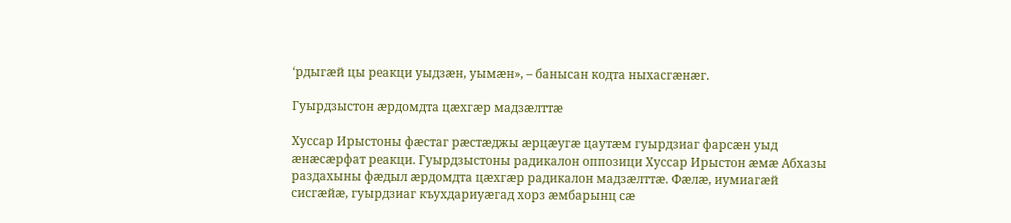‘рдыгæй цы реакци уыдзæн, уымæн», – банысан кодта ныхасгæнæг.

Гуырдзыстон æрдомдта цæхгæр мадзæлттæ

Хуссар Ирыстоны фæстаг рæстæджы æрцæугæ цаутæм гуырдзиаг фарсæн уыд æнæсæрфат реакци. Гуырдзыстоны радикалон оппозици Хуссар Ирыстон æмæ Абхазы раздахыны фæдыл æрдомдта цæхгæр радикалон мадзæлттæ. Фæлæ, иумиагæй сисгæйæ, гуырдзиаг къухдариуæгад хорз æмбарынц сæ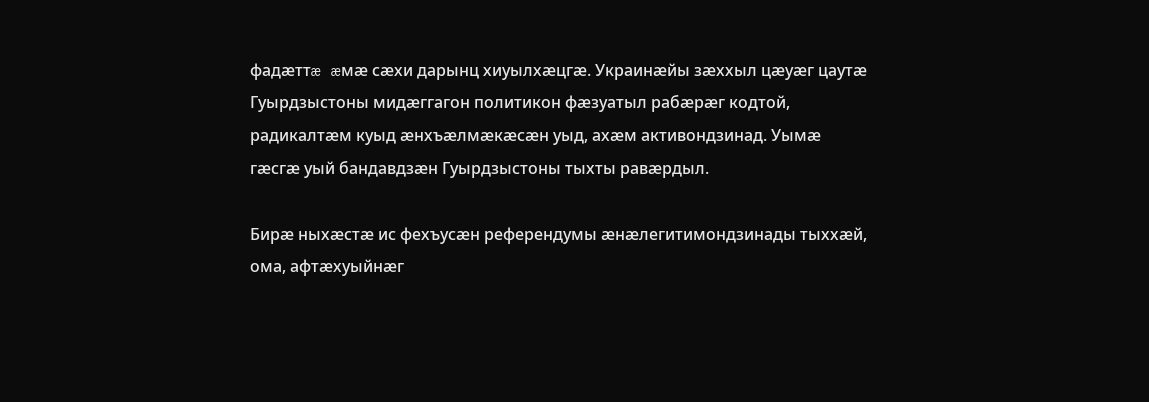фадæттæ æмæ сæхи дарынц хиуылхæцгæ. Украинæйы зæххыл цæуæг цаутæ Гуырдзыстоны мидæггагон политикон фæзуатыл рабæрæг кодтой, радикалтæм куыд æнхъæлмæкæсæн уыд, ахæм активондзинад. Уымæ гæсгæ уый бандавдзæн Гуырдзыстоны тыхты равæрдыл.

Бирæ ныхæстæ ис фехъусæн референдумы æнæлегитимондзинады тыххæй, ома, афтæхуыйнæг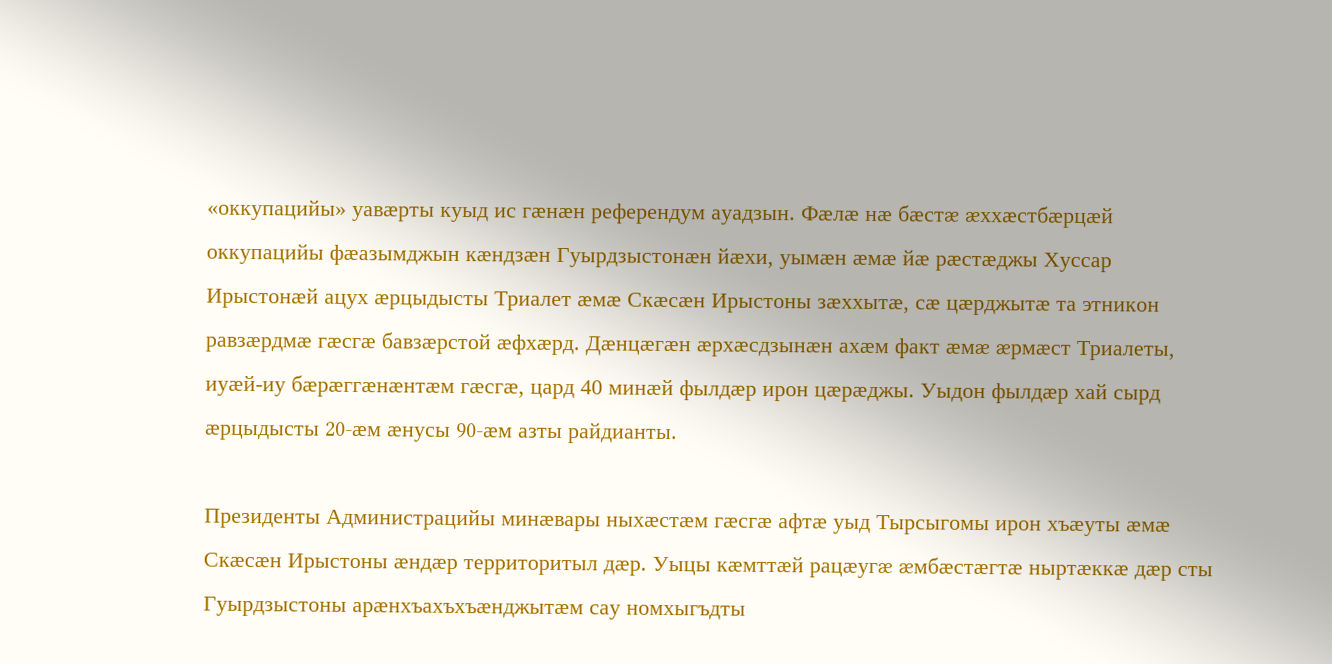«оккупацийы» уавæрты куыд ис гæнæн референдум ауадзын. Фæлæ нæ бæстæ æххæстбæрцæй оккупацийы фæазымджын кæндзæн Гуырдзыстонæн йæхи, уымæн æмæ йæ рæстæджы Хуссар Ирыстонæй ацух æрцыдысты Триалет æмæ Скæсæн Ирыстоны зæххытæ, сæ цæрджытæ та этникон равзæрдмæ гæсгæ бавзæрстой æфхæрд. Дæнцæгæн æрхæсдзынæн ахæм факт æмæ æрмæст Триалеты, иуæй-иу бæрæггæнæнтæм гæсгæ, цард 40 минæй фылдæр ирон цæрæджы. Уыдон фылдæр хай сырд æрцыдысты 20-æм æнусы 90-æм азты райдианты.

Президенты Администрацийы минæвары ныхæстæм гæсгæ афтæ уыд Тырсыгомы ирон хъæуты æмæ Скæсæн Ирыстоны æндæр территоритыл дæр. Уыцы кæмттæй рацæугæ æмбæстæгтæ ныртæккæ дæр сты Гуырдзыстоны арæнхъахъхъæнджытæм сау номхыгъдты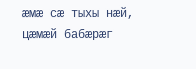æмæ сæ тыхы нæй, цæмæй бабæрæг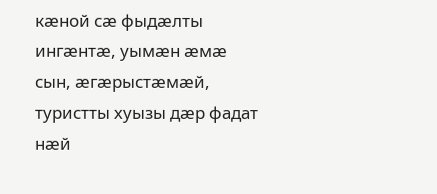кæной сæ фыдæлты ингæнтæ, уымæн æмæ сын, æгæрыстæмæй, туристты хуызы дæр фадат нæй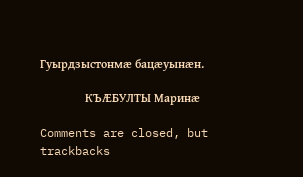Гуырдзыстонмæ бацæуынæн.

               КЪÆБУЛТЫ Маринæ

Comments are closed, but trackbacks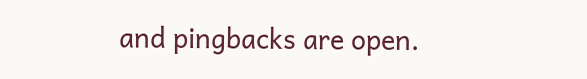and pingbacks are open.